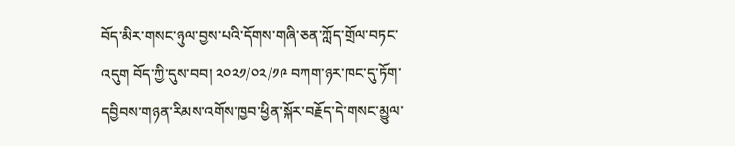བོད་མིར་གསང་ཉུལ་བྱས་པའི་དོགས་གཞི་ཅན་ཀློད་གྲོལ་བཏང་འདུག བོད་ཀྱི་དུས་བབ། ༢༠༢༡/༠༢/༡༩ བཀག་ཉར་ཁང་དུ་ཏོག་དབྱིབས་གཉན་རིམས་འགོས་ཁྱབ་ཕྱིན་སྐོར་བརྗོད་དེ་གསང་མྱུལ་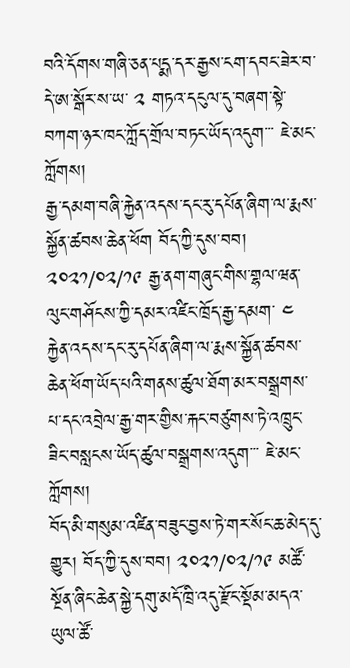བའི་དོགས་གཞི་ཅན་པདྨ་དར་རྒྱས་ངག་དབང་ཟེར་བ་དེ་ཨ་སྒོར་ས་ཡ་ ༢ གཏའ་དངུལ་དུ་བཞག་སྟེ་བཀག་ཉར་ཁང་ཀློད་གྲོལ་བཏང་ཡོད་འདུག་་་ ཇེ་མང་ཀློགས།
རྒྱ་དམག་བཞི་རྐྱེན་འདས་དང་རུ་དཔོན་ཞིག་ལ་རྨས་སྐྱོན་ཚབས་ཆེན་ཕོག བོད་ཀྱི་དུས་བབ། ༢༠༢༡/༠༢/༡༩ རྒྱ་ནག་གཞུང་གིས་གྷལ་ཝན་ལུང་གཤོངས་ཀྱི་དམར་འཛིང་ཁྲོད་རྒྱ་དམག་ ༤ རྐྱེན་འདས་དང་རུ་དཔོན་ཞིག་ལ་རྨས་སྐྱོན་ཚབས་ཆེན་ཕོག་ཡོད་པའི་གནས་ཚུལ་ཐོག་མར་བསྒྲགས་པ་དང་འབྲེལ་རྒྱ་གར་གྱིས་རྐང་བཙུགས་ཏེ་འཁྲུང་ཟིང་བསླངས་ཡོད་ཚུལ་བསྒྲགས་འདུག་་་ ཇེ་མང་ཀློགས།
བོད་མི་གསུམ་འཛིན་བཟུང་བྱས་ཏེ་གར་སོང་ཆ་མེད་དུ་གྱུར། བོད་ཀྱི་དུས་བབ། ༢༠༢༡/༠༢/༡༩ མཚོ་སྔོན་ཞིང་ཆེན་སྐྱེ་དགུ་མདོ་ཁྲི་འདུ་རྫོང་སྡོམ་མདའ་ཡུལ་ཚོ་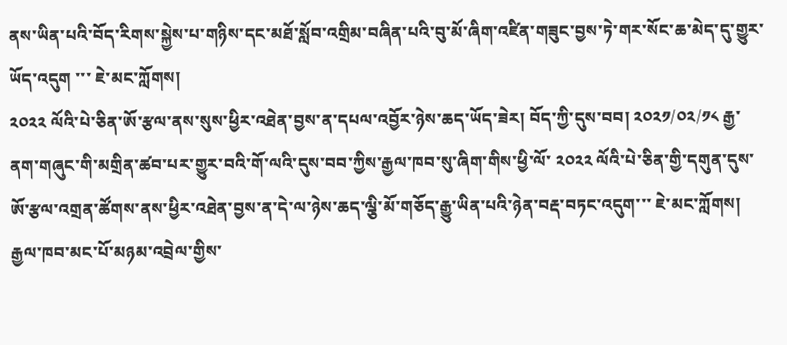ནས་ཡིན་པའི་བོད་རིགས་སྐྱེས་པ་གཉིས་དང་མཐོ་སློབ་འགྲིམ་བཞིན་པའི་བུ་མོ་ཞིག་འཛིན་གཟུང་བྱས་ཏེ་གར་སོང་ཆ་མེད་དུ་གྱུར་ཡོད་འདུག ་་་ ཇེ་མང་ཀློགས།
༢༠༢༢ ལོའི་པེ་ཅིན་ཨོ་རྩལ་ནས་སུས་ཕྱིར་འཐེན་བྱས་ན་དཔལ་འབྱོར་ཉེས་ཆད་ཡོད་ཟེར། བོད་ཀྱི་དུས་བབ། ༢༠༢༡/༠༢/༡༨ རྒྱ་ནག་གཞུང་གི་མགྲིན་ཚབ་པར་གྱུར་བའི་གོ་ལའི་དུས་བབ་ཀྱིས་རྒྱལ་ཁབ་སུ་ཞིག་གིས་ཕྱི་ལོ་ ༢༠༢༢ ལོའི་པེ་ཅིན་གྱི་དགུན་དུས་ཨོ་རྩལ་འགྲན་ཚོགས་ནས་ཕྱིར་འཐེན་བྱས་ན་དེ་ལ་ཉེས་ཆད་ལྕི་མོ་གཅོད་རྒྱུ་ཡིན་པའི་ཉེན་བརྡ་བཏང་འདུག་་་ ཇེ་མང་ཀློགས།
རྒྱལ་ཁབ་མང་པོ་མཉམ་འབྲེལ་གྱིས་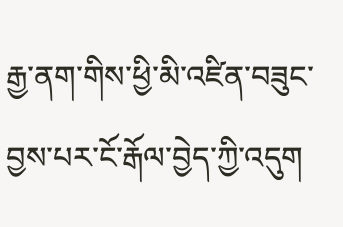རྒྱ་ནག་གིས་ཕྱི་མི་འཛིན་བཟུང་བྱས་པར་ངོ་རྒོལ་བྱེད་ཀྱི་འདུག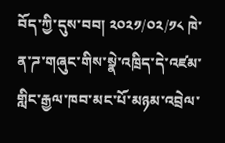བོད་ཀྱི་དུས་བབ། ༢༠༢༡/༠༢/༡༨ ཁེ་ན་ཌ་གཞུང་གིས་སྣེ་འཁྲིད་དེ་འཛམ་གླིང་རྒྱལ་ཁབ་མང་པོ་མཉམ་འབྲེལ་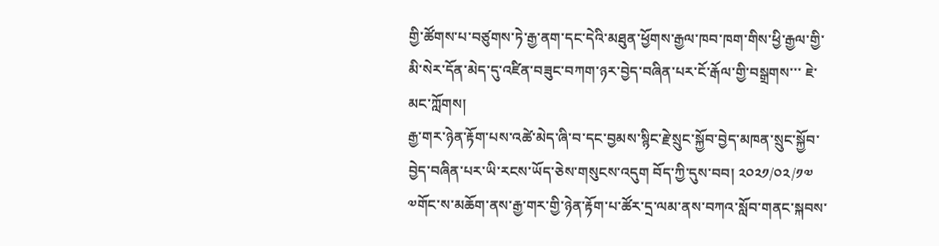གྱི་ཚོགས་པ་བཙུགས་ཏེ་རྒྱ་ནག་དང་དེའི་མཐུན་ཕྱོགས་རྒྱལ་ཁབ་ཁག་གིས་ཕྱི་རྒྱལ་གྱི་མི་སེར་དོན་མེད་དུ་འཛིན་བཟུང་བཀག་ཉར་བྱེད་བཞིན་པར་ངོ་རྒོལ་གྱི་བསྒྲགས་་་ ཇེ་མང་ཀློགས།
རྒྱ་གར་ཉེན་རྟོག་པས་འཚེ་མེད་ཞི་བ་དང་བྱམས་སྙིང་རྗེ་སྲུང་སྐྱོབ་བྱེད་མཁན་སྲུང་སྐྱོབ་བྱེད་བཞིན་པར་ཡི་རངས་ཡོད་ཅེས་གསུངས་འདུག བོད་ཀྱི་དུས་བབ། ༢༠༢༡/༠༢/༡༧ ༧གོང་ས་མཆོག་ནས་རྒྱ་གར་གྱི་ཉེན་རྟོག་པ་ཚོར་དྲ་ལམ་ནས་བཀའ་སློབ་གནང་སྐབས་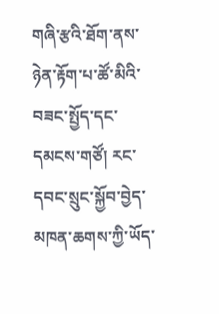གཞི་རྩའི་ཐོག་ནས་ཉེན་རྟོག་པ་ཚོ་མིའི་བཟང་སྤྱོད་དང་དམངས་གཙོ། རང་དབང་སྲུང་སྐྱོབ་བྱེད་མཁན་ཆགས་ཀྱི་ཡོད་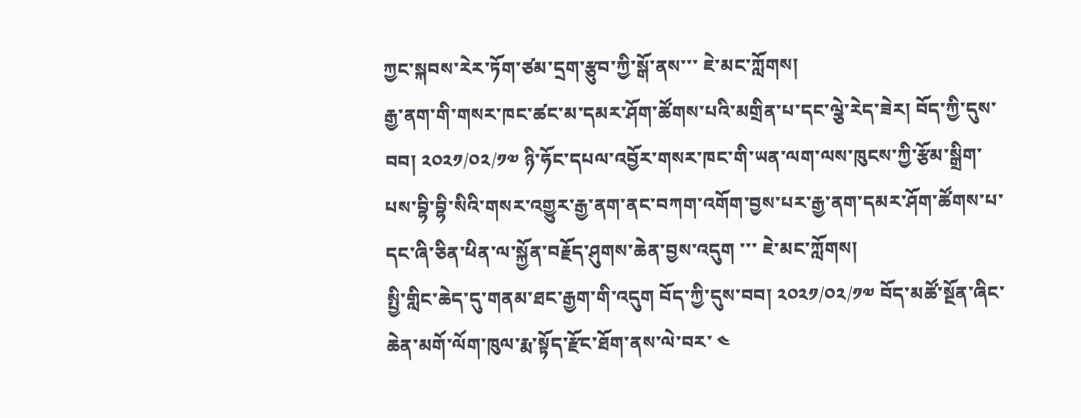ཀྱང་སྐབས་རེར་ཏོག་ཙམ་དྲག་རྩུབ་ཀྱི་སྒོ་ནས་་་ ཇེ་མང་ཀློགས།
རྒྱ་ནག་གི་གསར་ཁང་ཚང་མ་དམར་ཤོག་ཚོགས་པའི་མགྲིན་པ་དང་ལྕེ་རེད་ཟེར། བོད་ཀྱི་དུས་བབ། ༢༠༢༡/༠༢/༡༧ ཉི་ཧོང་དཔལ་འབྱོར་གསར་ཁང་གི་ཡན་ལག་ལས་ཁུངས་ཀྱི་རྩོམ་སྒྲིག་པས་བྷི་བྷི་སིའི་གསར་འགྱུར་རྒྱ་ནག་ནང་བཀག་འགོག་བྱས་པར་རྒྱ་ནག་དམར་ཤོག་ཚོགས་པ་དང་ཞི་ཅིན་ཕིན་ལ་སྐྱོན་བརྗོད་ཤུགས་ཆེན་བྱས་འདུག ་་་ ཇེ་མང་ཀློགས།
སྤྱི་གླིང་ཆེད་དུ་གནམ་ཐང་རྒྱག་གི་འདུག བོད་ཀྱི་དུས་བབ། ༢༠༢༡/༠༢/༡༧ བོད་མཚོ་སྔོན་ཞིང་ཆེན་མགོ་ལོག་ཁུལ་རྨ་སྟོད་རྫོང་ཐོག་ནས་ལེ་བར་ ༤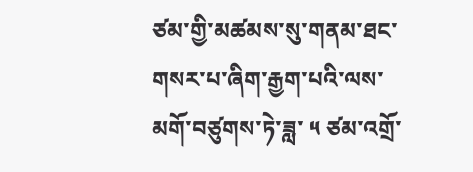ཙམ་གྱི་མཚམས་སུ་གནམ་ཐང་གསར་པ་ཞིག་རྒྱག་པའི་ལས་མགོ་བཙུགས་ཏེ་ཟླ་ ༥ ཙམ་འགྲོ་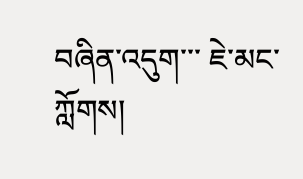བཞིན་འདུག་་་ ཇེ་མང་ཀློགས།